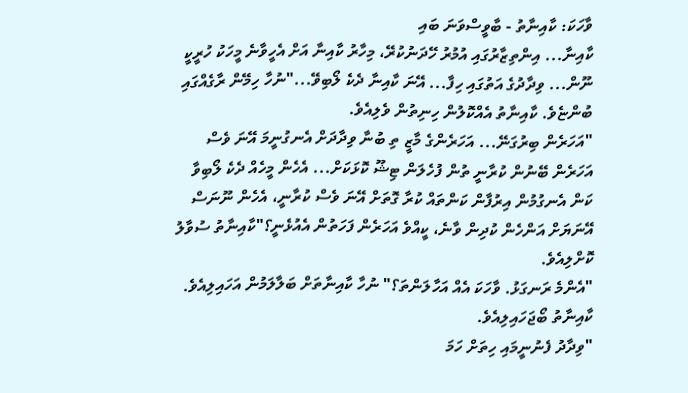ވާހަކަ: ކާއިނާތު - ބާވީސްވަނަ ބައި
ކާއިނާ... އިންތިޒާރުގައި އުމުރު ހޭދަނުކުރޭ، މިހާރު ކާއިނާ އަށް އެހީވާނެ މީހަކު ހުރީކީ ނޫން... ވިދާދުގެ އަތުގައި ހިފާ... އޭނަ ކާއިނާ ދެކެ ލޯބިވޭ..."ނުހާ ހިމޭން ރާގެއްގައި ބުންޏެވެ. ކާއިނާތު އެއްކޮލުން ހިނިތުން ވެލިއެވެ.
"އަހަރެން ބިރުގަނޭ... އަހަރެންގެ މާޒީ ތި ބުނާ ވިދާދަށް އެނގުނީމަ އޭނަ ވެސް އަހަރެން ބޭނުން ކުރާނީ ތުން ފުހެލަން ޓިޝޫ ކޮޅަކަށް... އެހެން މީހެއް ދެކެ ލޯބިވާ ކަން އެނގުމުން އިރުފާން ކަންތައް ކުރާ ގޮތަށް އޭނަ ވެސް ކުރާނީ، އެހެން ނޫނަސް އޭނަޔަށް އަންހެން ކުދިން ވާނެ، ކީއްވެ އަހަރެން ފަހަތުން އެއުޅެނީ؟"ކާއިނާތު ސުވާލު ކޮށްލިއެވެ.
"އެންމެ ރަނގަޅު. ވާހަކަ އެއް އަހާލަންތަ؟" ނުހާ ކާއިނާތަށް ބަލާލަމުން އަހައިލިއެވެ. ކާއިނާތު ބޯޖަހައިލިއެވެ.
"ވިދާދު ފެނުނީމައި ހިތަށް ހަމަ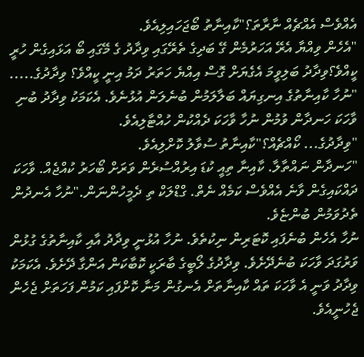އެއްވެސް އެއްޗެއް ނާރާތަ؟"ކާއިނާތު ބޯޖަހައިލިއެވެ.
"އެހެން ވިއްޔާ އެރޭ އަހަރުމެން ގޭ ބަދިގެ ތެރޭގައި ވިދާދު ގެ މޭގައި ބޯ އަޅައިގެން ހުރީ ކީއްވެ؟ވިދާދު ބަލިވީމަ އެގެޔަށް ގޮސް އިއްޔެ ހަތަރު ދަމު އިނީ ކީއްވެ؟ ވިދާދުގެ..... "ނުހާ ކާއިނާތުގެ އިނގިޔައް ބަލާލަމުން ބުނެލަން އުޅުނެވެ. އެކަމަކު ވިދާދު ބުނި ވާހަކަ ހަނދާން ވުމުން ނުހާ ވާހަކަ ދެއްކުން ހުއްޓާލިއެވެ.
"ވިދާދުގެ... ކޯއްޗެއް؟"ކާއިނާތު ސުވާލު ކޮށްލިއެވެ.
"ހަނދާން ނައްތާލާ. ކާއިނާ ތިއީ ކުޑަ އިރުއްސުރެން ވަރަށް ބޯހަރު ކުއްޖެއް. ވާހަކަ ދައްކައިގެން ވާނެ އެއްވެސް ކަމެއް ނެތް. ގްޑްލަކް ތި ދެމީހުންނަން."ނުހާ އެނދުން ތެދުވަމުން ބުންޏެވެ.
ނުހާ އެހެން ބުނެފައި ކޮޓަރިން ނިކުތެވެ. ނުހާ އުޅުނީ ވިދާދު އާއި ކާއިނާތުގެ ގުޅުން ވަރުގަދަ ވާހަކަ ބުނެދޭށެވެ. ވިދާދުގެ ލޯބީގެ ބާރަކީ ކޮބާކަން އަންގާ ދޭށެވެ. އެކަމަކު ވިދާދު ވަނީ އެ ވާހަކަ ތައް ކާއިނާތަށް އެނގުން މަނާ ކޮށްފައި ކަމުން ފަހަތަށް ޖެހެން ޖެހުނީއެވެ.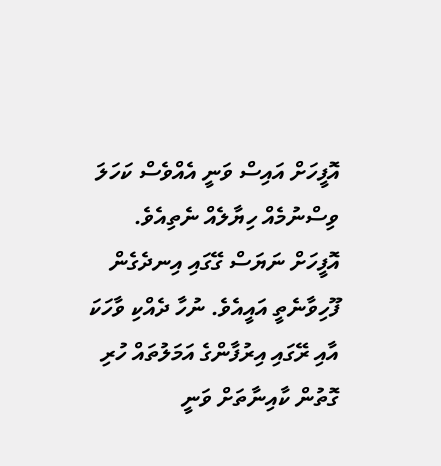އޮފީހަށް އައިސް ވަނީ އެއްވެސް ކަހަލަ ވިސްނުމެއް ހިޔާލެއް ނެތިއެވެ. އޮފީހަށް ނަޔަސް ގޭގައި އިނދެގެން ފޫހިވާނެތީ އައީއެވެ. ނުހާ ދެއްކި ވާހަކަ އާއި ރޭގައި އިރުފާންގެ އަމަލުތައް ހުރި ގޮތުން ކާއިނާތަށް ވަނީ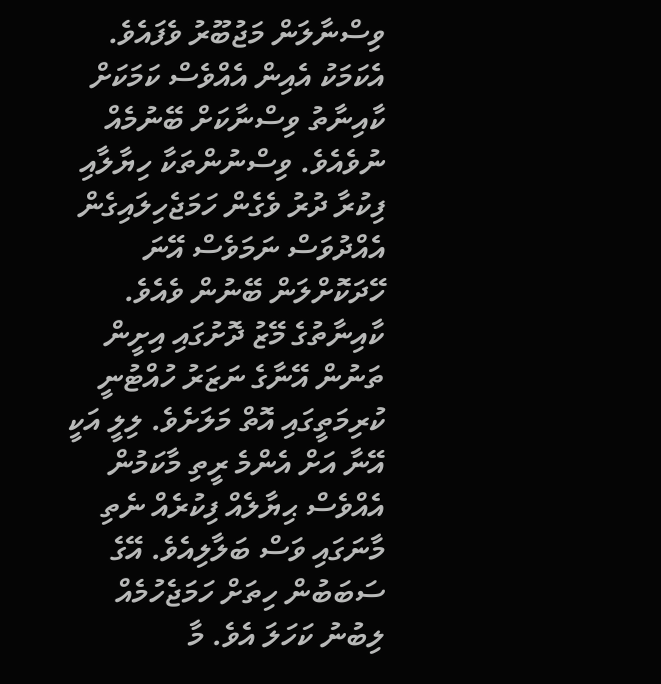ވިސްނާލަން މަޖުބޫރު ވެފައެވެ. އެކަމަކު އެއިން އެއްވެސް ކަމަކަށް ކާއިނާތު ވިސްނާކަށް ބޭނުމެއް ނުވެއެވެ. ވިސްނުންތަކާ ހިޔާލާއި ފިކުރާ ދުރު ވެގެން ހަމަޖެހިލައިގެން އެއްދުވަސް ނަމަވެސް އޭނަ ހޭދަކޮށްލަން ބޭނުން ވެއެވެ. ކާއިނާތުގެ މޭޒު ދޮށުގައި އިށީން ތަނުން އޭނާގެ ނަޒަރު ހުއްޓުނީ ކުރިމަތީގައި އޮތް މަލަށެވެ. ލިލީ އަކީ އޭނާ އަށް އެންމެ ރީތި މާކަމުން އެއްވެސް ޙިޔާލެއް ފިކުރެއް ނެތި މާނަގައި ވަސް ބަލާލިއެވެ. އޭގެ ސަބަބުން ހިތަށް ހަމަޖެހުމެއް ލިބުނު ކަހަލަ އެވެ. މާ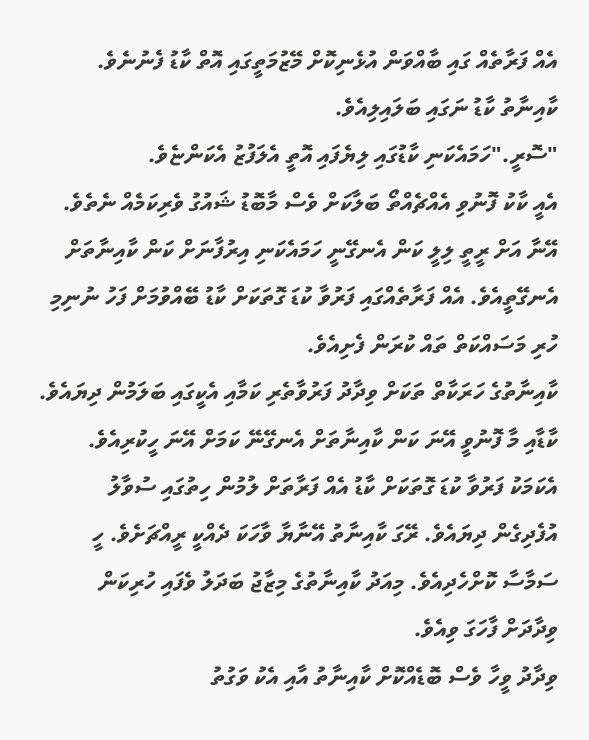އެއް ފަރާތެއް ގައި ބާއްވަން އުޅެނިކޮށް މޭޒުމަތީގައި އޮތް ކާޑު ފެނުނެވެ. ކާއިނާތު ކާޑު ނަގައި ބަލައިލިއެވެ.
"ސޮރީ."ހަމައެކަނި ކާޑުގައި ލިޔެފައި އޮތީ އެލަފުޒު އެކަންޏެވެ.
އެއީ ކާކު ފޮނުވި އެއްޗެއްތޯ ބަލާކަށް ވެސް މާބޮޑު ޝައުގު ވެރިކަމެއް ނެތެވެ. އޭނާ އަށް ރީތީ ލިލީ ކަން އެނގޭނީ ހަމައެކަނި އިރުފާނަށް ކަން ކާއިނާތަށް އެނގޭތީއެވެ. އެއް ފަރާތެއްގައި ފަރުވާ ކުޑަ ގޮތަކަށް ކާޑު ބޭއްވުމަށް ފަހު ނުނިމި ހުރި މަސައްކަތް ތައް ކުރަން ފެށިއެވެ.
ކާއިނާތުގެ ހަރަކާތް ތަކަށް ވިދާދު ފަރުވާތެރި ކަމާއި އެކީގައި ބަލަމުން ދިޔައެވެ. ކާޑާއި މާ ފޮނުވީ އޭނަ ކަން ކާއިނާތަށް އެނގޭނޭ ކަމަށް އޭނަ ހީކުރިއެވެ. އެކަމަކު ފަރުވާ ކުޑަ ގޮތަކަށް ކާޑު އެއް ފަރާތަށް ލުމުން ހިތުގައި ސުވާލު އުފެދިގެން ދިޔައެވެ. ރޭގަ ކާއިނާތު އޭނާޔާ ވާހަކަ ދެއްކީ ރީއްޗަށެވެ. ހީ ސަމާސާ ކޮށްހެދިއެވެ. މިއަދު ކާއިނާތުގެ މިޒާޖު ބަދަލު ވެފައި ހުރިކަން ވިދާދަށް ފާހަގަ ވިއެވެ.
ވިދާދު ވީހާ ވެސް ބޮޑެއްކޮށް ކާއިނާތު އާއި އެކު ވަގުތު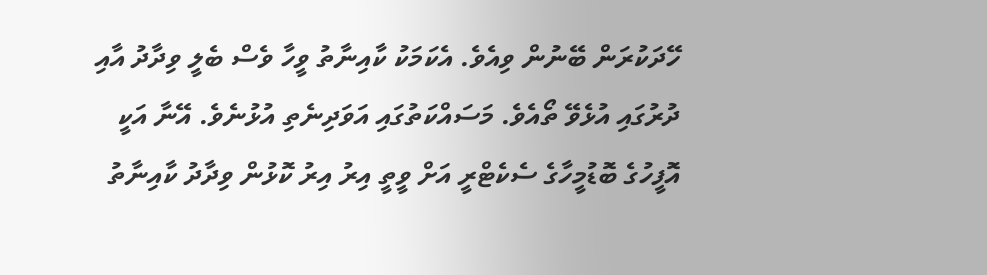ހޭދަކުރަން ބޭނުން ވިއެވެ. އެކަމަކު ކާއިނާތު ވީހާ ވެސް ބެލީ ވިދާދު އާއި ދުރުގައި އުޅެވޭ ތޯއެވެ. މަސައްކަތުގައި އަވަދިނެތި އުޅުނެވެ. އޭނާ އަކީ އޮފީހުގެ ބޮޑުމީހާގެ ސެކެޓްރީ އަށް ވީތީ އިރު އިރު ކޮޅުން ވިދާދު ކާއިނާތު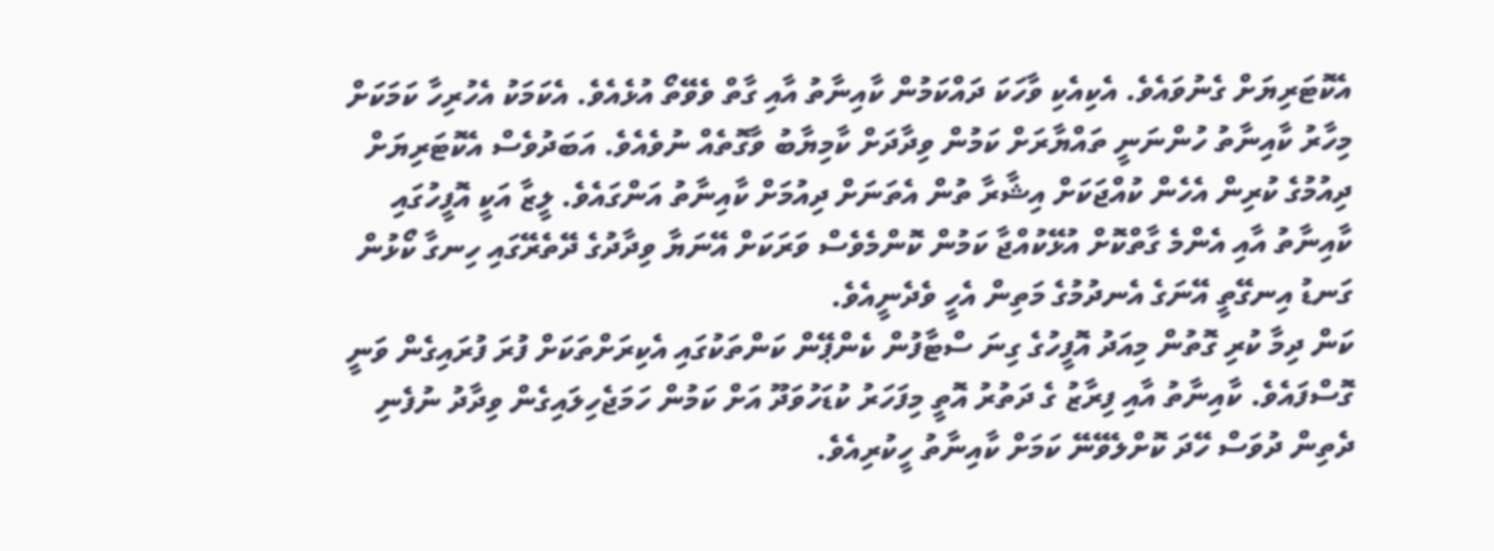އެކޮޓަރިޔަށް ގެނުވައެވެ. އެކިއެކި ވާހަކަ ދައްކަމުން ކާއިނާތު އާއި ގާތް ވެވޭތޯ އުޅެއެވެ. އެކަމަކު އެހުރިހާ ކަމަކަށް މިހާރު ކާއިނާތު ހުންނަނީ ތައްޔާރަށް ކަމުން ވިދާދަށް ކާމިޔާބު ވާގޮތެއް ނުވެއެވެ. އަބަދުވެސް އެކޮޓަރިޔަށް ދިއުމުގެ ކުރިން އެހެން ކުއްޖަކަށް އިޝާރާ ތުން އެތަނަށް ދިއުމަށް ކާއިނާތު އަންގައެވެ. ލީޒާ އަކީ އޮފީހުގައި ކާއިނާތު އާއި އެންމެ ގާތްކޮށް އުޅޭކުއްޖާ ކަމުން ކޮންމެވެސް ވަރަކަށް އޭނަޔާ ވިދާދުގެ ދޭތެރޭގައި ހިނގާ ކޯޅުން ގަނޑު އިނގޭތީ އޭނަގެ އެނދުމުގެ މަތިން އެހީ ވެދެނީއެވެ.
ކަން ދިމާ ކުރި ގޮތުން މިއަދު އޮފީހުގެ ގިނަ ސްޓާފުން ކެންޕޭން ކަންތަކުގައި އެކިރަށްތަކަށް ފުރަ ފުރައިގެން ވަނީ ގޮސްފައެވެ. ކާއިނާތު އާއި ފިރާޒު ގެ ދަތުރު އޮތީ މިފަހަރު ކުޑަހުވަދޫ އަށް ކަމުން ހަމަޖެހިލައިގެން ވިދާދު ނުފެނި ދެތިން ދުވަސް ހޭދަ ކޮށްލެވޭނޭ ކަމަށް ކާއިނާތު ހީކުރިއެވެ.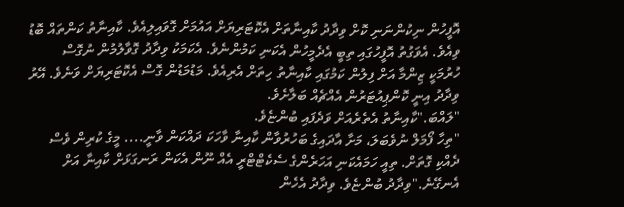އޮފީހުން ނިކުންނަނި ކޮށް ވިދާދު ކާއިނާތަށް އެކޮޓަރިޔަށް އައުމަށް ގޮވައިލިއެވެ. ކާއިނާތު ކަންތައް ބޮޑު ވިއެވެ. އެވަގުތު އޮފީހުގައި ތިބީ އެދެމީހުން އެކަނި ކަމުންނެވެ. އެކަމަކު ވިދާދު ގޮވާލުމުން ނުގޮސް ހުރުމަކީ ޒިންމާ އަށް ފިލުން ކަމުގައި ކާއިނާތު ހިތަށް އެރިއެވެ. މަޑުމަޑުން ގޮސް އެކޮޓަރިޔަށް ވަނެވެ. އޭރު ވިދާދު އިނީ ކޮންޕިއުޓަރުން އެއްޗެއް ބަލާށެވެ.
"ލައްބަ."ކާއިނާތު އެތެރެއަށް ވަދެފައި ބުންޏެވެ.
"ތިހާ ފޯމަލް ނުވެބަލަ، މަށާ އާދައިގެ ބަހުރުވާން ކާއިނާ ވާހަކަ ދައްކަން ވާނީ.... މީގެ ކުރިން ވެސް ދެއްކި ގޮތަށް. ތިއީ ހަމައެކަނި އަހަރެންގެ ސެކެޓްޓްރީ އެއް ނޫން އެކަން ރަނގަޅަށް ކާއިނާ އަށް އެނގޭނެ."ވިދާދު ބުންޏެވެ. ވިދާދު އެހެން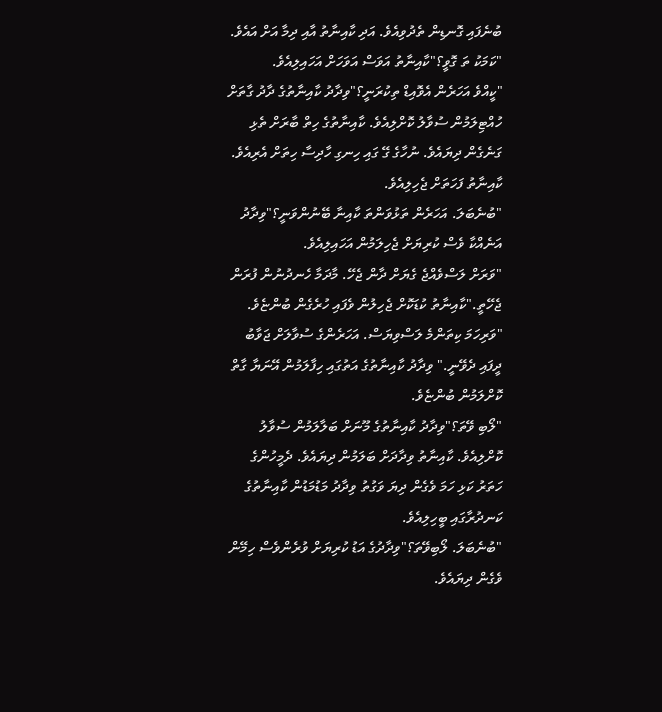ބުނެފައި ގޮނޑިން ތެދުވިއެވެ. އަދި ކާއިނާތު އާއި ދިމާ އަށް އައެވެ.
"ކަމަކު ތަ ގޮވީ؟"ކާއިނާތު އަވަސް އަވަހަށް އަހައިލިއެވެ.
"ކީއްވެ އަހަރެން އެވޮއިޑް ތިކުރަނީ؟"ވިދާދު ކާއިނާތުގެ ދާދު ގާތަށް ހުއްޓިލަމުން ސުވާލު ކޮށްލިއެވެ. ކާއިނާތުގެ ހިތް ބާރަށް ތެޅި ގަނެގެން ދިޔައެވެ. ނުހާގެ ގޭ ގައި ހިނގި ހާދިސާ ހިތަށް އެރިއެވެ. ކާއިނާތު ފަހަތަށް ޖެހިލިއެވެ.
"ބުނެބަލަ. އަހަރެން ތަޅުވަންތަ ކާއިނާ ބޭނުންވަނީ؟"ވިދާދު އަނެއްކާ ވެސް ކުރިޔަށް ޖެހިލަމުން އަހައިލިއެވެ.
"ވަރަށް ލަސްވެއްޖެ ގެޔަށް ދާން ޖެހޭ. މާދަމާ ހެނދުނުން ފުރަން ޖެހޭތީ."ކާއިނާތު ކުޑަކޮށް ޖެހިލުން ވެފައި ހުރެގެން ބުންޏެވެ.
"ވަރިހަމަ ކިތަންމެ ލަސްވިޔަސް. އަހަރެންގެ ސުވާލަށް ޖަވާބު ދީފައި ދެވޭނީ." ވިދާދު ކާއިނާތުގެ އަތުގައި ހިފާލަމުން އޭނަޔާ ގާތް ކޮށްލަމުން ބުންޏެވެ.
"ލޯބި ވޭތަ؟"ވިދާދު ކާއިނާތުގެ މޫނަށް ބަލާލަމުން ސުވާލު ކޮށްލިއެވެ. ކާއިނާތު ވިދާދަށް ބަލަމުން ދިޔައެވެ. ދެމީހުންގެ ހަތަރު ކަޅި ހަމަ ވެގެން ދިޔަ ވަގުތު ވިދާދު މަޑުމަޑުން ކާއިނާތުގެ ކަނދުރާގައި ބީހިލިއެވެ.
"ބުނެބަލަ. ލޯބިވޭތަ؟"ވިދާދުގެ އަޑު ކުރިޔަށް ވުރެންވެސް ހިމޭން ވެގެން ދިޔައެވެ.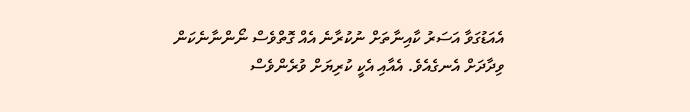އެއަޑުގަވާ އަސަރު ކާއިނާތަށް ނުކުރާނެ އެއް ގޮތްވެސް ނޯންނާނެކަން ވިދާދަށް އެނގެއެވެ. އެއާއި އެކީ ކުރިޔަށް ވުރެންވެސް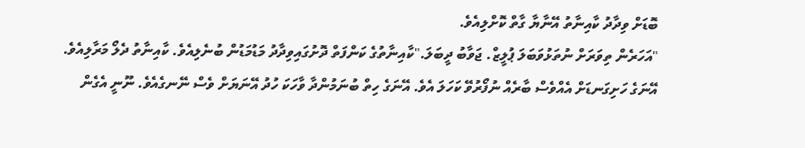ބޮޑަށް ވިދާދު ކާއިނާތު އޭނާޔާ ގާތް ކޮށްލިއެވެ.
"އަހަރެން ތިވަރަށް ނުތަޅުވަބަލަ ޕުލީޒް. ޖަވާބު ދީބަލަ."ކާއިނާތުގެ ކަންފަތް ދޮށުގައިވިދާދު މަޑުމަޑުން ބުނެލިއެވެ. ކާއިނާތު ދެލޯ މަރާލިއެވެ. އޭނަގެ ހަށިގަނޑަށް އެއްވެސް ބާރެއް ނުފޯރުވޭ ކަހަލަ އެވެ. އޭނަގެ ހިތް ބުނަމުންދާ ވާހަކަ ހުދު އޭނަޔަށް ވެސް ނޭނގެއެވެ. ނޫނީ އެގެން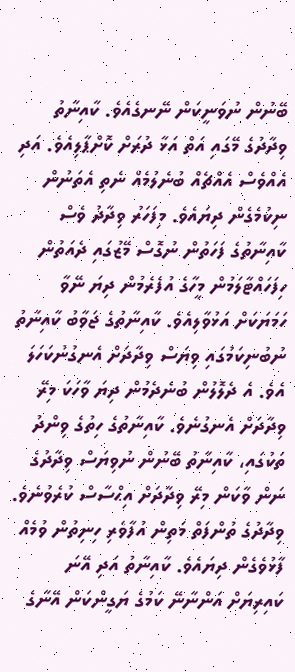ބޭނުން ނުވަނީކަން ނޭނގެއެވެ. ކާއިނާތު ވިދާދުގެ މޭގައި އަތް އަޅާ ދުރަށް ކޮށްޕާލިއެވެ. އަދި އެއްވެސް އެއްޗެއް ބުނެލުމެއް ނެތި އެތަނުން ނިކުމެގެން ދިޔައެވެ. މިފަހަރު ވިދާދު ވެސް ކާއިނާތުގެ ފަހަތުން ނުގޮސް މޭޒުގައި ދެއަތުން ހިފަހައްޓާލަމުން މީހާގެ އުފެރެމުން ދިޔަ ނޭވާ ހަމަޔަކަށް އަޅުވާލިއެވެ. ކާއިނާތުގެ ޖަވާބު ކާއިނާތު ނުބުނިކަމުގައި ވިޔަސް ވިދާދަށް އެނގުނުކަހަލަ އެވެ. އެ ދެލޮލުން ބުނެދެމުން ދިޔަ ވާހަކަ މިރޭ ވިދާދަށް އެނގުނެވެ. ކާއިނާތުގެ ހިތުގެ ވިންދު ތަކުގައި، ކާއިނާތު ބޭނުން ނުވިޔަސް ވިދާދުގެ ނަން ވާކަން މިރޭ ވިދާދަށް އިޙްސާސް ކުރެވުނެވެ. ވިދާދުގެ ތުންފަތް މަތިން އުފާވެރި ހިނިތުން ވުމެއް ފާޅުވެގެން ދިޔައެވެ. ކާއިނާތު އަދި އޭނަ ކައިރިޔަށް އަންނާނޭ ކަމުގެ ޔަގީންކަން އޭނާގެ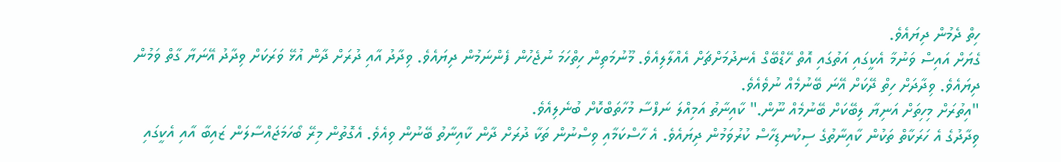ހިތް ދެމުން ދިޔައެވެ.
ގެޔަށް އައިސް ވަނުމާ އެކީގައި އަތުގައި އޮތް ހޭޑްބޭގް އެނދުމަށްޗަށް އެއްލާލިއެވެ. މޫނުމަތިން ހިތްހަމަ ނުޖެހުން ފެންނަމުން ދިޔައެވެ. ވިދާދު އާއި ދުރަށް ދާން އުޅޭ ވަރަކަށް ވިދާދު އޭނަޔާ ގާތް ވަމުން ދިޔައެވެ. ވިދާދަށް ހިތް ދޭކަށް އޭނަ ބޭނުމެއް ނުވެއެވެ.
"އިތުރަށް މިހިތަށް އަނިޔާ ލިބޭކަށް ބޭނުމެއް ނޫން." ކާއިނާތު އަމިއްލަ ނަފްސާ މުހާތަބްކޮށް ބުނެލިއެވެ.
ވިދާދުގެ އެ ހަރަކާތް ތަކުން ކާއިނާތުގެ ސިކުނޑިހާސް ކުރުވަމުން ދިޔައެވެ. އެ ހާސްކަމާއި ވިސްނުން ތަކާ ދުރަށް ދާން ކާއިނާތު ބޭނުން ވިއެވެ. އެގޮތުން މިރޭ ބޯހަމަޖައްސާލަން ޒައިބާ އާއި އެކީގައި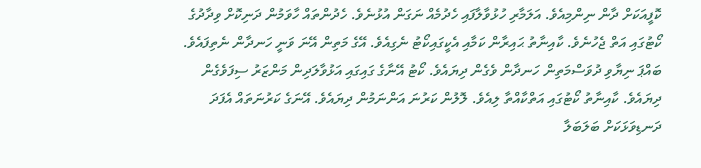ކޮފީއަކަށް ދާން ނިންމިއެވެ. އަލަމާރި ހުޅުވާލާފައި ހެދުމެއް ނަގަން އުޅުނެވެ. ހެދުންތައް ހާވަމުން ދަނިކޮށް ވިދާދުގެ ކޯޓުގައި އަތް ޖެހުނެވެ. ކާއިނާތު ޙައިރާން ކަމާއި އެކީގައިކޯޓު ނެގިއެވެ. އޭގެ މަތިން އޭނަ ވަނީ ހަނދާން ނެތިފައެވެ. ބައްޕަ ނިޔާވި ދުވަސްމަތިން ހަނދާން ވެގެން ދިޔައެވެ. ކޯޓު އޭނާގެ ގައިގައި އަޅުވާލަދިން މަންޒަރު ސިފަވެގެން ދިޔައެވެ. ކާއިނާތު ކޯޓުގައި އަތްކާއްތާ ލިއެވެ. ލޮލުން ކަރުނަ އަންނަމުން ދިޔައެވެ. އޭނަގެ ކަރުނަތައް އެފަދަ ދަނޑިވަޅަކަށް ބަލަބަލާ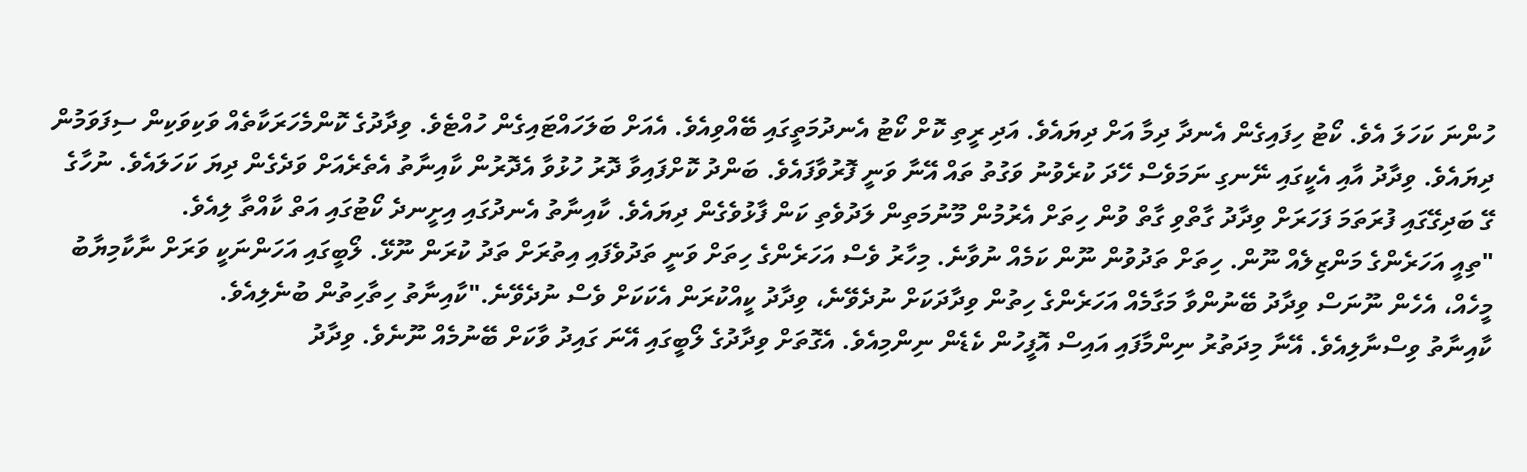ހުންނަ ކަހަލަ އެވެ. ކޯޓު ހިފައިގެން އެނދާ ދިމާ އަށް ދިޔައެވެ. އަދި ރީތި ކޮށް ކޯޓު އެނދުމަތީގައި ބޭއްވިއެވެ. އެއަށް ބަލަހައްޓައިގެން ހުއްޓެވެ. ވިދާދުގެ ކޮންމެހަރަކާތެއް ވަކިވަކިން ސިފަވަމުން ދިޔައެވެ. ވިދާދު އާއި އެކީގައި ނޭނގި ނަމަވެސް ހޭދަ ކުރެވުނު ވަގުތު ތައް އޭނާ ވަނީ ފޮރުވާފައެވެ. ބަންދު ކޮށްފައިވާ ދޮރު ހުޅުވާ އެދޮރުން ކާއިނާތު އެތެރެއަށް ވަދެގެން ދިޔަ ކަހަލައެވެ. ނުހާގެ ގޭ ބަދިގޭގައި ފުރަތަމަ ފަހަރަށް ވިދާދު ގާތްވި ގާތް ވުން ހިތަށް އެރުމުން މޫނުމަތިން ލަދުވެތި ކަން ފާޅުވެގެން ދިޔައެވެ. ކާއިނާތު އެނދުގައި އިށީނދެ ކޯޓުގައި އަތް ކާއްތާ ލިއެވެ.
"ތިއީ އަހަރެންގެ މަންޒިލެއް ނޫން. ހިތަށް ތަދުވުން ނޫން ކަމެއް ނުވާނެ. މިހާރު ވެސް އަހަރެންގެ ހިތަށް ވަނީ ތަދުވެފައި އިތުރަށް ތަދު ކުރަން ނޫޅޭ. ލޯބީގައި އަހަންނަކީ ވަރަށް ނާކާމިޔާބު މީހެއް، އެހެން ނޫނަސް ވިދާދު ބޭނުންވާ މަގާމެއް އަހަރެންގެ ހިތުން ވިދާދަކަށް ނުދެވޭނެ، ވިދާދު ކީއްކުރަން އެކަކަށް ވެސް ނުދެވޭނެ."ކާއިނާތު ހިތާހިތުން ބުނެލިއެވެ.
ކާއިނާތު ވިސްނާލިއެވެ. އޭނާ މިދަތުރު ނިންމާފައި އައިސް އޮފީހުން ކެޑެން ނިންމިއެވެ. އެގޮތަށް ވިދާދުގެ ލޯބީގައި އޭނަ ގައިދު ވާކަށް ބޭނުމެއް ނޫނެވެ. ވިދާދު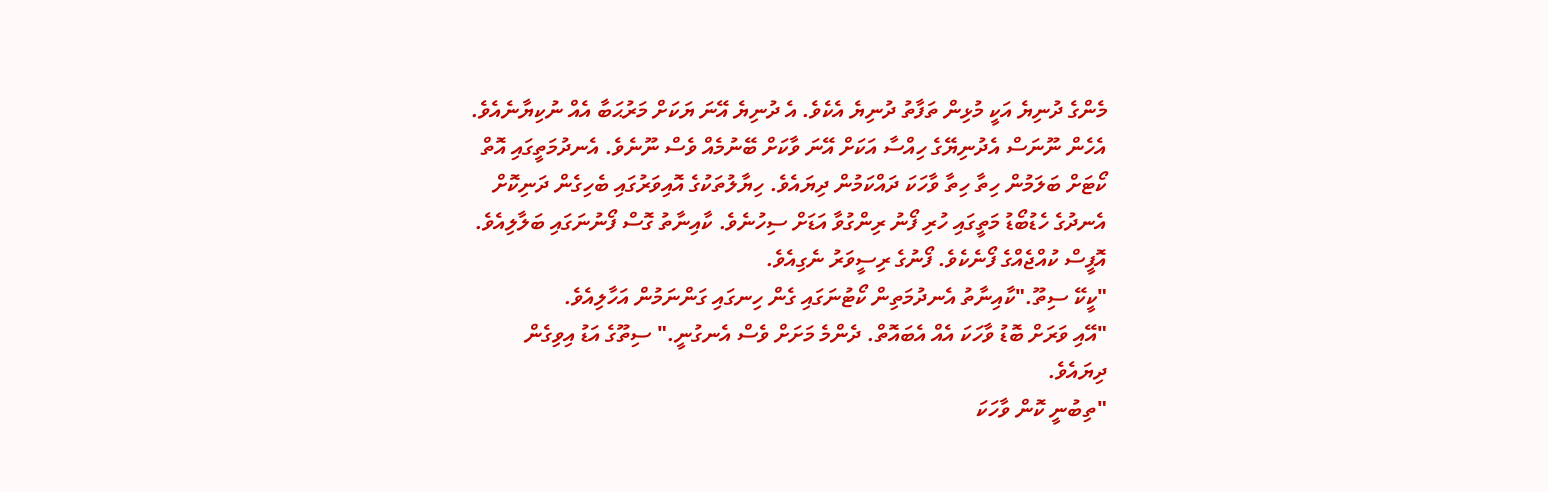މެންގެ ދުނިޔެ އަކީ މުޅިން ތަފާތު ދުނިޔެ އެކެވެ. އެ ދުނިޔެ އޭނަ ޔަކަށް މަރުޙަބާ އެއް ނުކިޔާނެއެވެ. އެހެން ނޫނަސް އެދުނިޔޭގެ ހިއްސާ އަކަށް އޭނަ ވާކަށް ބޭނުމެއް ވެސް ނޫނެވެ. އެނދުމަތީގައި އޮތް ކޯޓަށް ބަލަމުން ހިތާ ހިތާ ވާހަކަ ދައްކަމުން ދިޔައެވެ. ހިޔާލުތަކުގެ އޮއިވަރުގައި ބެހިގެން ދަނިކޮށް އެނދުގެ ހެޑުބޯޑު މަތީގައި ހުރި ފޯނު ރިންގުވާ އަޑަށް ސިހުނެވެ. ކާއިނާތު ގޮސް ފޯނުނަގައި ބަލާލިއެވެ. އޮފީސް ކުއްޖެއްގެ ފޯނެކެވެ. ފޯނުގެ ރިސީވަރު ނެގިއެވެ.
"ކީކޭ ސިތޫ."ކާއިނާތު އެނދުމަތިން ކޯޓުނަގައި ގެން ހިނގައި ގަންނަމުން އަހާލިއެވެ.
"އޭއި ވަރަށް ބޮޑު ވާހަކަ އެއް އެބައޮތް. ދެންމެ މަށަށް ވެސް އެނގުނީ." ސިތޫގެ އަޑު އިވިގެން ދިޔައެވެ.
"ތިބުނީ ކޮން ވާހަކަ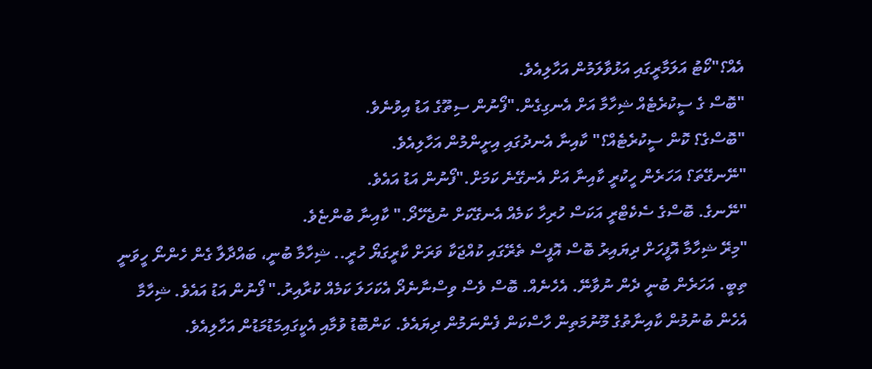އެއް؟"ކޯޓު އަލަމާރީގައި އަޅުވާލަމުން އަހާލިއެވެ.
"ބޮސް ގެ ސީކުރެޓެއް ޝިހާމާ އަށް އެނގިގެން."ފޯނުން ސިތޫގެ އަޑު އިވުނެވެ.
"ބޮސްގެ؟ ކޮން ސީކުރެޓެއް؟" ކާއިނާ އެނދުގައި އިށީންމުން އަހާލިއެވެ.
"ނޭނގޭތަ؟ އަހަރެން ހީކުރީ ކާއިނާ އަށް އެނގޭނެ ކަމަށް."ފޯނުން އަޑު އައެވެ.
"ނޭނގެ. ބޮސްގެ ސެކެޓްރީ އަކަސް ހުރިހާ ކަމެއް އެނގޭކަށް ނުޖެހޭދޯ." ކާއިނާ ބުންޏެވެ.
"މިރޭ ޝިހާމާ އޮފީހަށް ދިޔައިރު ބޮސް އޮފީސް ތެރޭގައި ކުއްޖަކާ ވަރަށް ކާރީގަޔޯ ހުރީ.. ޝިހާމާ ބުނީ، ބައްދާލާ ގެން ހެންނޯ ހީވަނީ ތިބީ. އަހަރެން ބުނީ ދެން ނުވާނޭ. އެހެނެއް. ބޮސް ވެސް ވިސްނާނެދޯ އެކަހަލަ ކަމެއް ކުރާއިރު." ފޯނުން އަޑު އައެވެ. ޝިހާމާ އެހެން ބުނުމުން ކާއިނާތުގެ މޫނުމަތިން ހާސްކަން ފެންނަމުން ދިޔައެވެ. ކަންބޮޑު ވުމާއި އެކީގައިމަޑުމަޑުން އަހާލިއެވެ.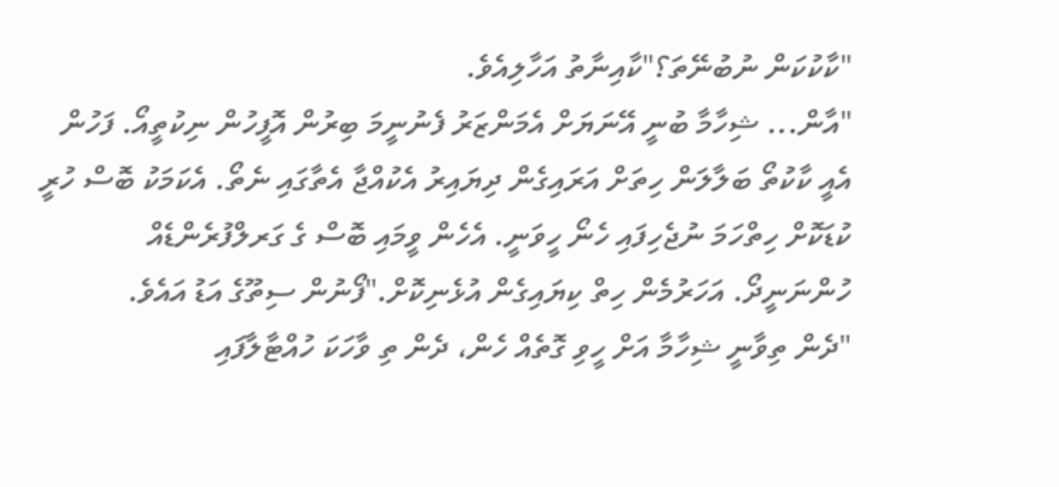"ކާކުކަން ނުބުނޭތަ؟"ކާއިނާތު އަހާލިއެވެ.
"އާން... ޝިހާމާ ބުނީ އޭނަޔަށް އެމަންޒަރު ފެނުނީމަ ބިރުން އޮފީހުން ނިކުތީއޯ. ފަހުން އެއީ ކާކުތޯ ބަލާލަން ހިތަށް އަރައިގެން ދިޔައިރު އެކުއްޖާ އެތާގައި ނެތޯ. އެކަމަކު ބޮސް ހުރީ ކުޑަކޮށް ހިތްހަމަ ނުޖެހިފައި ހެނޯ ހީވަނީ. އެހެން ވީމައި ބޮސް ގެ ގަރލްފުރެންޑެއް ހުންނަނީދޯ. އަހަރުމެން ހިތް ކިޔައިގެން އުޅެނިކޮށް."ފޯނުން ސިތޫގެ އަޑު އައެވެ.
"ދެން ތިވާނީ ޝިހާމާ އަށް ހީވި ގޮތެއް ހެން، ދެން ތި ވާހަކަ ހުއްޓާލާފައި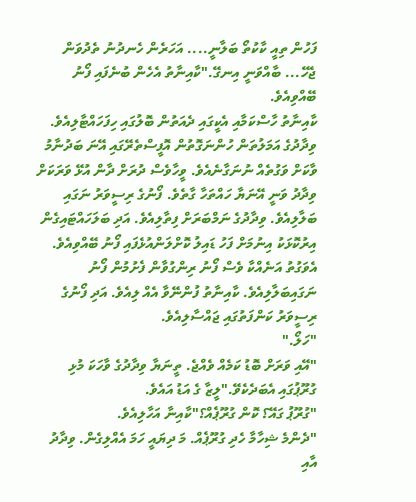ފަހުން ތިއީ ކާކުތޯ ބަލާނީ.... އަހަރެން ހެނދުނު ތެދުވަން ޖެހޭ... ބާއްވަނީ އިނގޭ."ކާއިނާތު އެހެން ބުނެފައި ފޯނު ބޭއްވިއެވެ.
ކާއިނާތު ހާސްކަމާއި އެކީގައި ދެއަތުން ބޮލުގައި ހިފަހައްޓާލިއެވެ. ވިދާދުގެ އަމަލުތަން ހުންނަގޮތުން އޮފީސްތެރޭގައި އޭނަ ބަދުނާމު ވާކަށް ވަގުތެއް ނުނަގާނެއެވެ. ވީހާވެސް ދުރަށް ދާން އުޅޭ ވަރަކަށް ވިދާދު ވަނީ އޭނަޔާ ހައްތަހާ ގާތެވެ. ފޯނުގެ ރިސީވަރު ނަގައި ބަލާލިއެވެ. ވިދާދުގެ ނަމްބަރަށް ފިތާލިއެވެ. އަދި ބަލަހައްޓައިގެން އިރުކޮޅަކު އިނުމަށް ފަހު ޑައިލު ކޮށްލަންއުޅެފައި ފޯނު ބޭއްވިއެވެ. އެވަގުތު އަނެއްކާ ވެސް ފޯނު ރިންގުވާން ފެށުމުން ފޯނު ނަގައިބަލާލިއެވެ. ކާއިނާތު ފުންނޭވާ އެއް ލިއެވެ. އަދި ފޯނުގެ ރިސީވަރު ކަންފަތުގައި ޖައްސާލިއެވެ.
"ހަލޯ."
"އޭއި ވަރަށް ބޮޑު ކަމެއް ވެއްޖެ. ތީނަޔާ ވިދާދުގެ ވާހަކަ މުޅި ގުރޫޕުގައި އެބަދެކެވޭ."ލީޒާ ގެ އަޑު އައެވެ.
"ގުރޫޕު ގައޭ؟ ކޮން ގުރޫޕެއް؟"ކާއިނާ އަހާލިއެވެ.
"ދެންމެ ޝިހާމާ ހެދި ގުރޫޕެއް. މަ ދިޔައީ ހަމަ އެއްލިގެން. ވިދާދު އާއި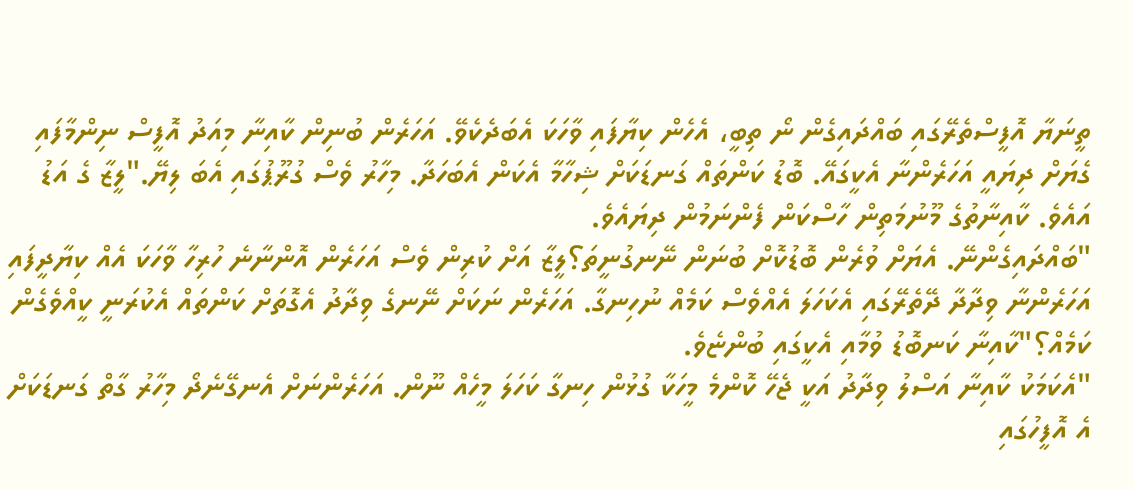ތީނަޔާ އޮފީސްތެރޭގައި ބައްދައިގެން ނޯ ތިބީ، އެހެން ކިޔާފައި ވާހަކަ އެބަދެކެވޭ. އަހަރެން ބުނިން ކާއިނާ މިއަދު އޮފީސް ނިންމާފައި ގެޔަށް ދިޔައީ އަހަރެންނާ އެކީގައޭ. ބޮޑު ކަންތައް ގަނޑަކަށް ޝިހާމާ އެކަން އެބަހަދާ. މިހާރު ވެސް ގުރޫޕުގައި އެބަ ލިޔޭ."ލީޒާ ގެ އަޑު އައެވެ. ކާއިނާތުގެ މޫނުމަތިން ހާސްކަން ފެންނަމުން ދިޔައެވެ.
"ބައްދައިގެންނޭ. އެޔަށް ވުރެން ބޮޑުކޮށް ބުނަން ނޭނގުނީތަ؟ލީޒާ އަށް ކުރިން ވެސް އަހަރެން އޮންނާނެ ހުރިހާ ވާހަކަ އެއް ކިޔާދީފައި އަހަރެންނާ ވިދާދާ ދޭތެރޭގައި އެކަހަލަ އެއްވެސް ކަމެއް ނުހިނގާ. އަހަރެން ނަކަށް ނޭނގެ ވިދާދު އެގޮތަށް ކަންތައް އެކުރަނީ ކީއްވެގެން ކަމެއް؟"ކާއިނާ ކަނބޮޑު ވުމާއި އެކީގައި ބުންޏެވެ.
"އެކަމަކު ކާއިނާ އަސްލު ވިދާދު އަކީ ޖެހޭ ކޮންމެ މީހަކާ ގުޅުން ހިނގާ ކަހަލަ މީހެއް ނޫން. އަހަރެންނަށް އެނގޭނެދޯ މިހާރު ގާތް ގަނޑަކަށް އެ އޮފީހުގައި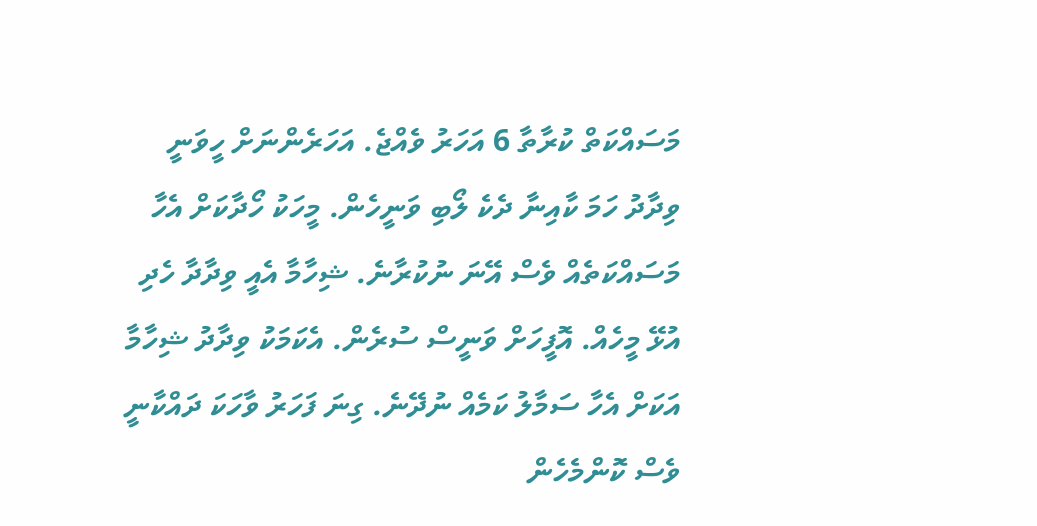މަސައްކަތް ކުރާތާ 6 އަހަރު ވެއްޖެ. އަހަރެންނަށް ހީވަނީ ވިދާދު ހަމަ ކާއިނާ ދެކެ ލޯބި ވަނީހެން. މީހަކު ހޯދާކަށް އެހާ މަސައްކަތެއް ވެސް އޭނަ ނުކުރާނެ. ޝިހާމާ އެއީ ވިދާދާ ހެދި އުޅޭ މީހެއް. އޮފީހަށް ވަނީސް ސުރެން. އެކަމަކު ވިދާދު ޝިހާމާ އަކަށް އެހާ ސަމާލު ކަމެއް ނުދޭނެ. ގިނަ ފަހަރު ވާހަކަ ދައްކާނީ ވެސް ކޮންމެހެން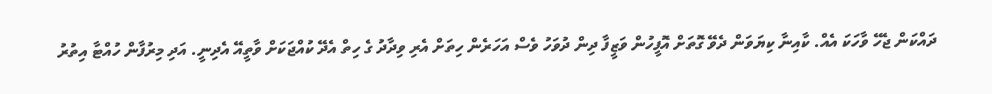ދައްކަން ޖެހޭ ވާހަކަ އެއް. ކާއިނާ ކިޔަވަން ދެވޭ ގޮތަށް އޮފީހުން ވަޒީފާ ދިން ދުވަހު ވެސް އަހަރެން ހިތަށް އެރި ވިދާދު ގެ ހިތް އެދޭ ކުއްޖަކަށް ވާތީއޭ އެދިނީ. އަދި މިރުފާން ހުއްޓާ އިތުރު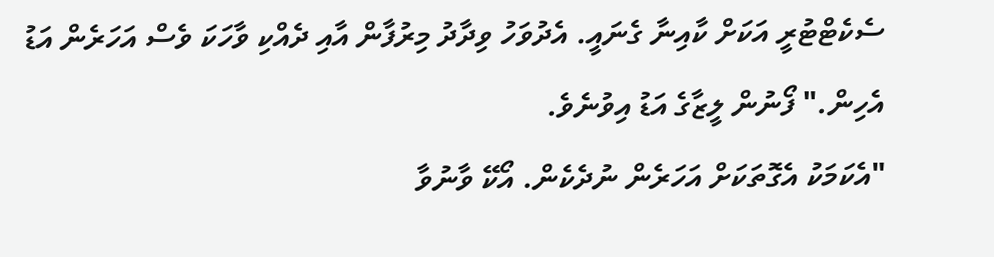ސެކެޓްޓުރީ އަކަށް ކާއިނާ ގެނައީ. އެދުވަހު ވިދާދު މިރުފާން އާއި ދެއްކި ވާހަކަ ވެސް އަހަރެން އަޑު އެހިން." ފޯނުން ލީޒާގެ އަޑު އިވުނެވެ.
"އެކަމަކު އެގޮތަކަށް އަހަރެން ނުދެކެން. އޯކޭ ވާނުވާ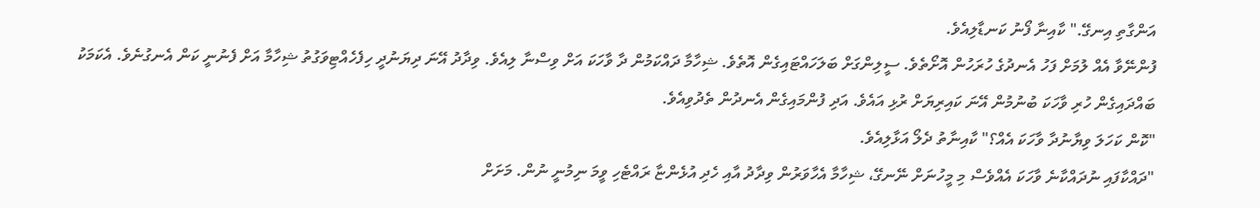އަންގާތި އިނގޭ." ކާއިނާ ފޯނު ކަނޑާލިއެވެ.
ފުންނޭވާ އެއް ލުމަށް ފަހު އެނދުގެ ހުރަހުން އޮށޯތެވެ. ސީލިންގަށް ބަލަހައްޓައިގެން އޮތެވެ. ޝިހާމާ ދައްކަމުން ދާ ވާހަކަ އަށް ވިސްނާ ލިއެވެ. ވިދާދު އޭނަ ދިޔަނުދީ ހިފެހެއްޓިވަގުތު ޝިހާމާ އަށް ފެނުނީ ކަން އެނގުނެވެ. އެކަމަކު ބައްދައިގެން ހުރި ވާހަކަ ބުނުމުން އޭނަ ކައިރިޔަށް ރުޅި އައެވެ. އަދި ފުންމައިގެން އެނދުން ތެދުވިއެވެ.
"ކޮން ކަހަލަ ވިޔާނުދާ ވާހަކަ އެއް؟" ކާއިނާތު ދެލޯ އަޅާލިއެވެ.
"ދައްކާފައި ނުދައްކާނެ ވާހަކަ އެއްވެސް މި މީހުނަށް ނޭނގޭ، ޝިހާމާ އެހާވަރުން ވިދާދު އާއި ހެދި އުޅެންޏާ ރައްޓެހި ވީމަ ނިމުނީ ނުން. މަށަށް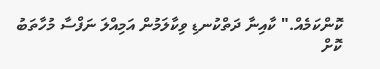ކޮންކަމެއް." ކާއިނާ ދަތްކުނޑި ވިކާލަމުން އަމިއްލަ ނަފްސާ މުހާތަބު ކޮށް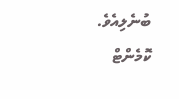ބުނެލިއެވެ.
ކޮމެންޓް